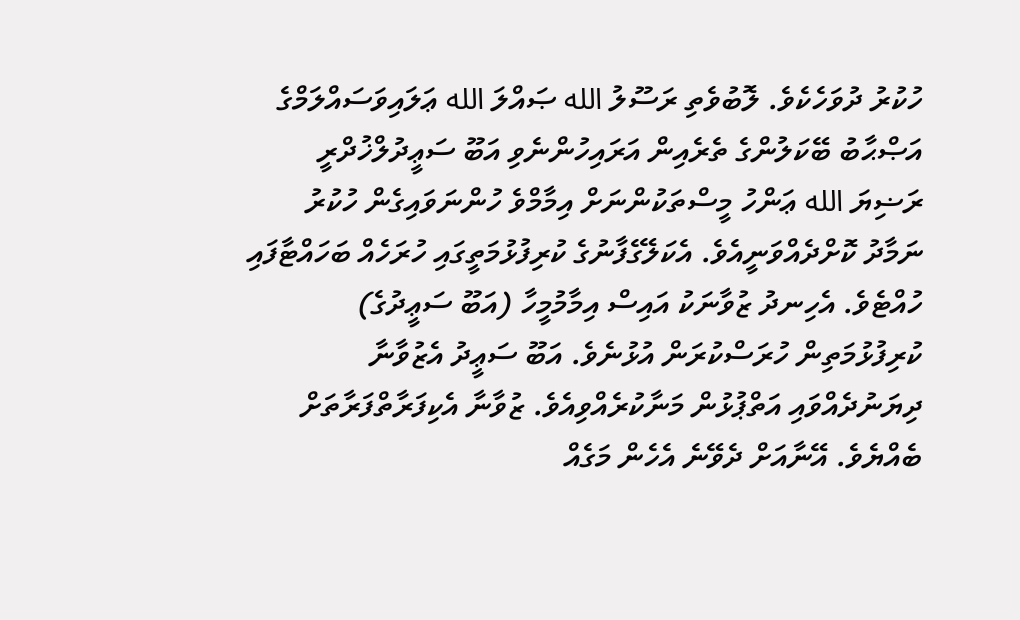ހުކުރު ދުވަހެކެވެ. ލޮބުވެތި ރަސޫލު الله ޞައްލަ الله ޢަލައިވަސައްލަމްގެ އަޞްޙާބު ބޭކަލުންގެ ތެރެއިން އަރައިހުންނެވި އަބޫ ސަޢީދުލްޚުދްރީ ރަޟިޔަ الله ޢަންހު މީސްތަކުންނަށް އިމާމްވެ ހުންނަވައިގެން ހުކުރު ނަމާދު ކޮށްދެއްވަނީއެވެ. އެކަލޭގެފާނުގެ ކުރިފުޅުމަތީގައި ހުރަހެއް ބަހައްޓާފައި ހުއްޓެވެ. އެހިނދު ޒުވާނަކު އައިސް އިމާމުމީހާ (އަބޫ ސަޢީދުގެ) ކުރިފުޅުމަތިން ހުރަސްކުރަން އުޅުނެވެ. އަބޫ ސަޢީދު އެޒުވާނާ ދިޔަނުދެއްވައި އަތްޕުޅުން މަނާކުރެއްވިއެވެ. ޒުވާނާ އެކިފަރާތްފަރާތަށް ބެއްޔެވެ. އޭނާއަށް ދެވޭނެ އެހެން މަގެއް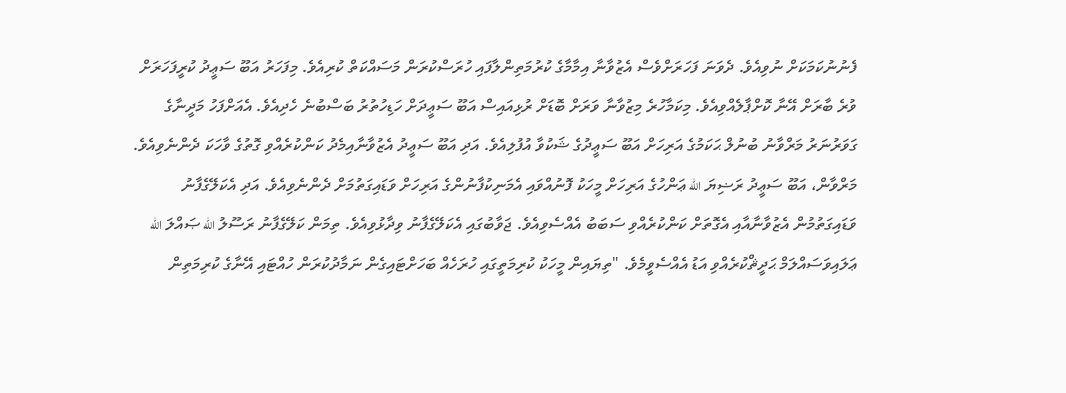ފެނުނުކަމަކަށް ނުވިއެވެ. ދެވަނަ ފަހަރަށްވެސް އެޒުވާނާ އިމާމާގެ ކުރުމަތިންލާފައި ހުރަސްކުރަން މަސައްކަތް ކުރިއެވެ. މިފަހަރު އަބޫ ސަޢީދު ކުރީފަހަރަށް ވުރެ ބާރަށް އޭނާ ކޮށްޕާލެއްވިއެވެ. މިކަމާހުރެ މިޒުވާނާ ވަރަށް ބޮޑަށް ރުޅިއައިސް އަބޫ ސަޢީދަށް ހަޑިހުތުރު ބަސްބުނެ ހެދިއެވެ. އެއަށްފަހު މަދީނާގެ ގަވަރުނަރު މަރްވާނު ބުނުލް ޙަކަމުގެ އަރިހަށް އަބޫ ސަޢީދުގެ ޝަކުވާ އުފުލިއެވެ. އަދި އަބޫ ސަޢީދު އެޒުވާނާއިމެދު ކަންކުރެއްވި ގޮތުގެ ވާހަކަ ދެންނެވިއެވެ.
މަރްވާން، އަބޫ ސަޢީދު ރަޟިޔަ الله ޢަންހުގެ އަރިހަށް މީހަކު ފޮނުއްވައި އެމަނިކުފާނުންގެ އަރިހަށް ވަޑައިގަތުމަށް ދެންނެވިއެވެ. އަދި އެކަލޭގެފާނު ވަޑައިގަތުމުން އެޒުވާނާއާއި އެގޮތަށް ކަންކުރެއްވި ސަބަބު އެއްސެވިއެވެ. ޖަވާބުގައި އެކަލޭގެފާނު ވިދާޅުވިއެވެ. ތިމަން ކަލޭގެފާނު ރަސޫލު الله ޞައްލަ الله ޢަލައިވަސައްލަމް ޙަދީޘްކުރެއްވި އަޑު އެއްސެވީމެވެ. "ތިޔައިން މީހަކު ކުރިމަތީގައި ހުރަހެއް ބަހަށްޓައިގެން ނަމާދުކުރަން ހުއްޓައި އޭނާގެ ކުރިމަތިން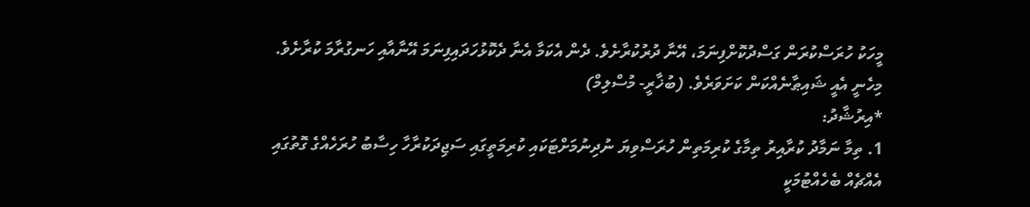މީހަކު ހުރަސްކުރަން ގަސްދުކޮށްފިނަމަ، އޭނާ ދުރުކުރާށެވެ. ދެން އެކަމާ އެނާ ދެކޮޅުހަދައިފިނަމަ އޭނާއާއި ހަނގުރާމަ ކުރާށެވެ. މިހެނީ އެއީ ޝައިޠާނެއްކަން ކަށަވަރެވެ. (ބުޚާރީ- މުސްލިމް)
*އިރުޝާދު:
1. ތިމާ ނަމާދު ކުރާއިރު ތިމާގެ ކުރިމަތިން ހުރަސްވިޔަ ނުދިނުމަށްޓަކައި ކުރިމަތީގައި ސަޖިދަކުރާހާ ހިސާބު ހުރަހެއްގެ ގޮތުގައި އެއްޗެއް ބެހެއްޓުމަކީ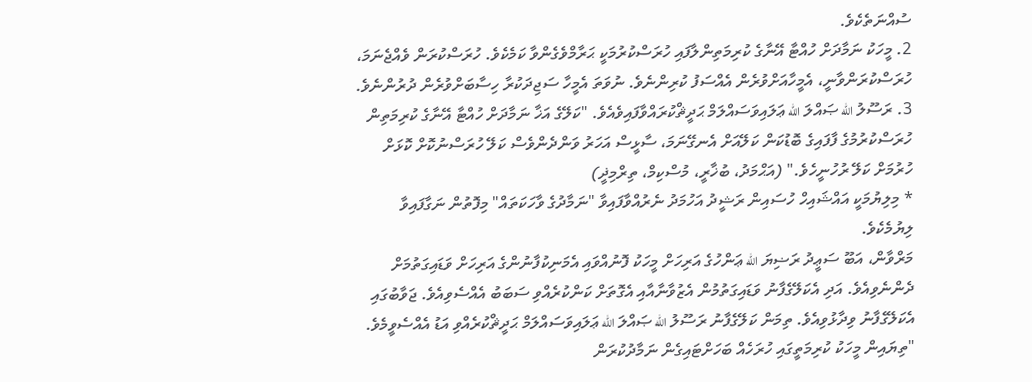ސުއްނަތެކެވެ.
2. މީހަކު ނަމާދަށް ހުއްޓާ އޭނާގެ ކުރިމަތިންލާފައި ހުރަސްކުރުމަކީ ޙަރާމްވެގެންވާ ކަމެކެވެ. ހުރަސްކުރަން ވެއްޖެނަމަ، ހުރަސްކުރަންވާނީ، އެމީހާއަށްވުރެން އެއްސަފު ކުރިންނެވެ. ނުވަތަ އެމީހާ ސަޖިދަކުރާ ހިސާބަށްވުރެން ދުރުންނެވެ.
3. ރަސޫލު الله ޞައްލަ الله ޢަލައިވަސައްލަމް ޙަދީޘްކުރައްވާފައިވެއެވެ. "ކަލޭގެ އަޚާ ނަމާދަށް ހުއްޓާ އޭނާގެ ކުރިމަތިން ހުރަސްކުރުމުގެ ފާފައިގެ ބޮޑުކަން ކަލޭއަށް އެނގޭނަމަ، ސާޅީސް އަހަރު ވަންދެންވެސް ކަލޭ ހުރަސްނުކޮށް ކޮޅަށް ހުރުމަށް ކަލޭ ރުހުނީހެވެ." (އަޙްމަދު، ބުޚާރީ، މުސްކިމް، ތިރްމިޛީ)
* މިލިޔުމަކީ އައްޝައިހް ހުސައިން ރަޝީދު އަހުމަދު ނެރުއްވާފައިވާ "ނަމާދުގެ ވާހަކަތައް" މިފޮތުން ނަގާފައިވާ ލިޔުމެކެވެ.
މަރްވާން، އަބޫ ސަޢީދު ރަޟިޔަ الله ޢަންހުގެ އަރިހަށް މީހަކު ފޮނުއްވައި އެމަނިކުފާނުންގެ އަރިހަށް ވަޑައިގަތުމަށް ދެންނެވިއެވެ. އަދި އެކަލޭގެފާނު ވަޑައިގަތުމުން އެޒުވާނާއާއި އެގޮތަށް ކަންކުރެއްވި ސަބަބު އެއްސެވިއެވެ. ޖަވާބުގައި އެކަލޭގެފާނު ވިދާޅުވިއެވެ. ތިމަން ކަލޭގެފާނު ރަސޫލު الله ޞައްލަ الله ޢަލައިވަސައްލަމް ޙަދީޘްކުރެއްވި އަޑު އެއްސެވީމެވެ. "ތިޔައިން މީހަކު ކުރިމަތީގައި ހުރަހެއް ބަހަށްޓައިގެން ނަމާދުކުރަން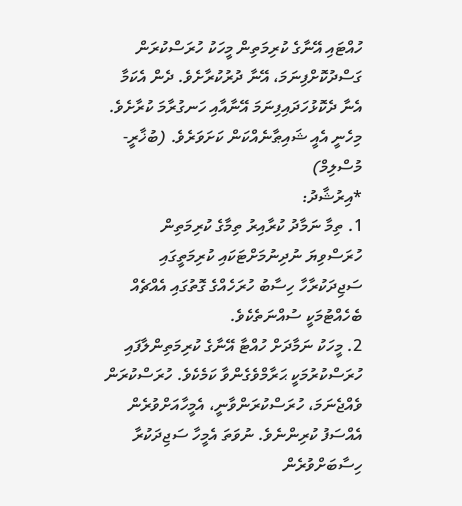ހުއްޓައި އޭނާގެ ކުރިމަތިން މީހަކު ހުރަސްކުރަން ގަސްދުކޮށްފިނަމަ، އޭނާ ދުރުކުރާށެވެ. ދެން އެކަމާ އެނާ ދެކޮޅުހަދައިފިނަމަ އޭނާއާއި ހަނގުރާމަ ކުރާށެވެ. މިހެނީ އެއީ ޝައިޠާނެއްކަން ކަށަވަރެވެ. (ބުޚާރީ- މުސްލިމް)
*އިރުޝާދު:
1. ތިމާ ނަމާދު ކުރާއިރު ތިމާގެ ކުރިމަތިން ހުރަސްވިޔަ ނުދިނުމަށްޓަކައި ކުރިމަތީގައި ސަޖިދަކުރާހާ ހިސާބު ހުރަހެއްގެ ގޮތުގައި އެއްޗެއް ބެހެއްޓުމަކީ ސުއްނަތެކެވެ.
2. މީހަކު ނަމާދަށް ހުއްޓާ އޭނާގެ ކުރިމަތިންލާފައި ހުރަސްކުރުމަކީ ޙަރާމްވެގެންވާ ކަމެކެވެ. ހުރަސްކުރަން ވެއްޖެނަމަ، ހުރަސްކުރަންވާނީ، އެމީހާއަށްވުރެން އެއްސަފު ކުރިންނެވެ. ނުވަތަ އެމީހާ ސަޖިދަކުރާ ހިސާބަށްވުރެން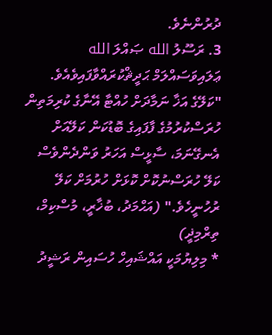ދުރުންނެވެ.
3. ރަސޫލު الله ޞައްލަ الله ޢަލައިވަސައްލަމް ޙަދީޘްކުރައްވާފައިވެއެވެ. "ކަލޭގެ އަޚާ ނަމާދަށް ހުއްޓާ އޭނާގެ ކުރިމަތިން ހުރަސްކުރުމުގެ ފާފައިގެ ބޮޑުކަން ކަލޭއަށް އެނގޭނަމަ، ސާޅީސް އަހަރު ވަންދެންވެސް ކަލޭ ހުރަސްނުކޮށް ކޮޅަށް ހުރުމަށް ކަލޭ ރުހުނީހެވެ." (އަޙްމަދު، ބުޚާރީ، މުސްކިމް، ތިރްމިޛީ)
* މިލިޔުމަކީ އައްޝައިހް ހުސައިން ރަޝީދު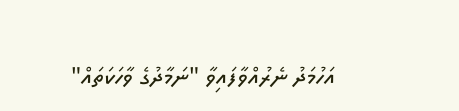އަހުމަދު ނެރުއްވާފައިވާ "ނަމާދުގެ ވާހަކަތައް"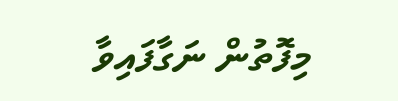މިފޮތުން ނަގާފައިވާ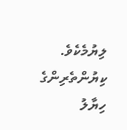ލިޔުމެކެވެ.
ކިޔުންތެރިންގެ ހިޔާލު